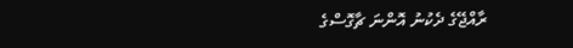ރާއްޖޭގެ ދެކުނު އޮންނަ ޗާގޮސްގެ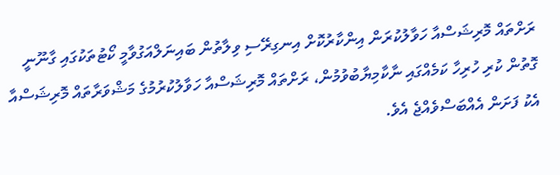ރަށްތައް މޮރިޝަސްއާ ހަވާލުކުރަން އިންކާރުކޮށް އިނގިރޭސި ވިލާތުން ބައިނަލްއަގުވާމީ ކޯޓުތަކުގައި ގާނޫނީ ގޮތުން ކުރި ހުރިހާ ކަމެއްގައި ނާކާމިޔާބުވުމުން، ރަށްތައް މޮރިޝަސްއާ ހަވާލުކުރުމުގެ މަޝްވަރާތައް މޮރިޝަސްއާ އެކު ފަށަން އެއްބަސްވެއްޖެ އެވެ.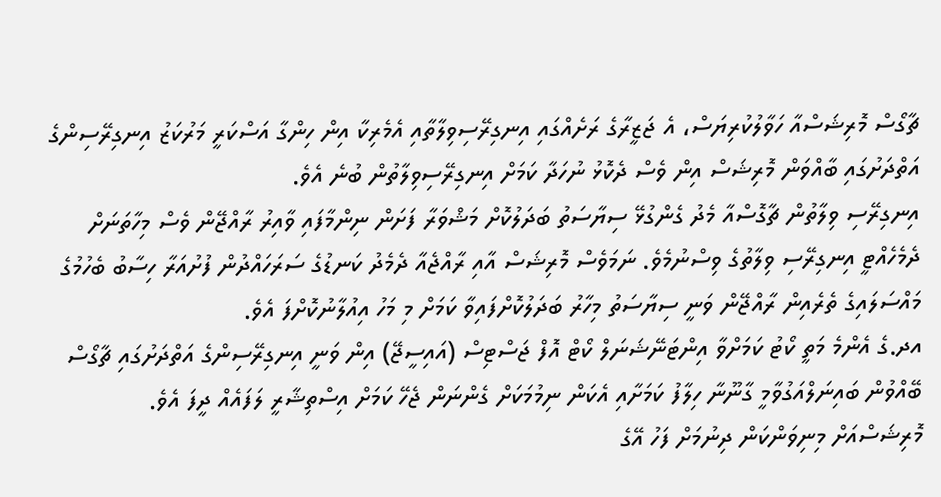ޗާގޯސް މޮރިޝަސްއާ ހަވާލުކުރިޔަސް، އެ ޖަޒީރާގެ ރަށެއްގައި އިނގިރޭސިވިލާތާއި އެމެރިކާ އިން ހިންގާ އަސްކަރީ މަރުކަޒު އިނގިރޭސިންގެ އަތްދަށުގައި ބާއްވަން މޮރިޝަސް އިން ވެސް ދެކޮޅު ނުހަދާ ކަމަށް އިނގިރޭސިވިލާތުން ބުނެ އެވެ.
އިނގިރޭސި ވިލާތުން ޗާގޮސްއާ މެދު ގެންގުޅޭ ސިޔާސަތު ބަދަލުކޮށް މަޝްވަރާ ފަށަން ނިންމާފައި ވާއިރު ރާއްޖޭން ވެސް މިހާތަނަށް ދެމެހެއްޓީ އިނގިރޭސި ވިލާތުގެ ވިސްނުމެވެ. ނަމަވެސް މޮރިޝަސް އާއި ރާއްޖެއާ ދެމެދު ކަނޑުގެ ސަރަހައްދުން ފުށުއަރާ ހިސާބު ބެހުމުގެ މައްސަލައިގެ ތެރެއިން ރާއްޖޭން ވަނީ ސިޔާސަތު މިހާރު ބަދަލުކޮށްފައިވާ ކަމަށް މި މަހު އިއުލާނުކޮށްފަ އެވެ.
އދ.ގެ އެންމެ މަތީ ކޯޓު ކަމަށްވާ އިންޓަނޭޝަނަލް ކޯޓް އޮފް ޖަސްޓިސް (އައިސީޖޭ) އިން ވަނީ އިނގިރޭސިންގެ އަތްދަށުގައި ޗާގޯސް ބޭއްވުން ބައިނަލްއަގުވާމީ ގާނޫނާ ހިލާފު ކަމަށާއި އެކަން ނިމުމަކަށް ގެންނަން ޖެހޭ ކަމަށް އިސްތިޝާރީ ލަފައެއް ދީފަ އެވެ.
މޮރިޝަސްއަށް މިނިވަންކަން ދިނުމަށް ފަހު އޭގެ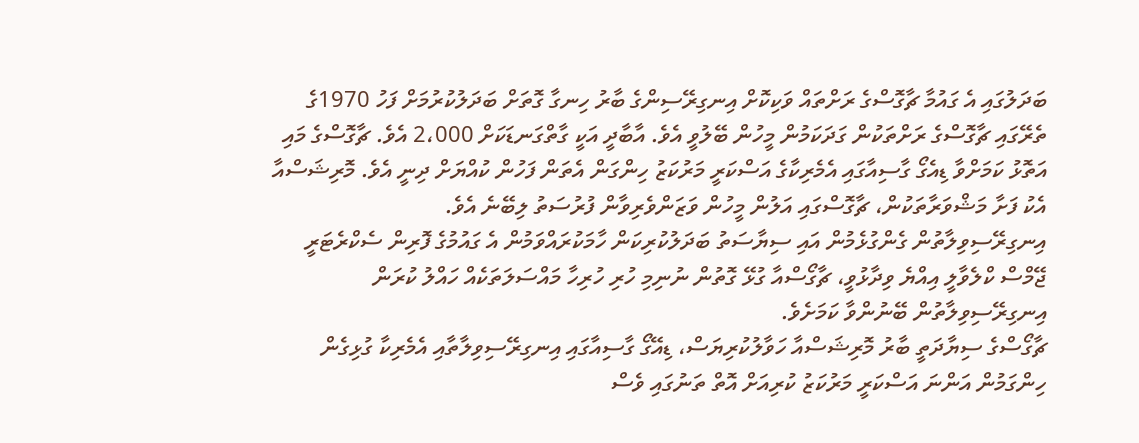ބަދަލުގައި އެ ގައުމާ ޗާގޮސްގެ ރަށްތައް ވަކިކޮށް އިނގިރޭސިންގެ ބާރު ހިނގާ ގޮތަށް ބަދަލުކުރުމަށް ފަހު 1970ގެ ތެރޭގައި ޗާގޮސްގެ ރަށްތަކުން ގަދަކަމުން މީހުން ބޭލުވީ އެވެ. އާބާދީ އަކީ ގާތްގަނޑަކަށް 2،000 އެވެ. ޗާގޮސްގެ މައި އަތޮޅު ކަމަށްވާ ޑިއެގޯ ގާސިއާގައި އެމެރިކާގެ އަސްކަރީ މަރުކަޒު ހިންގަން އެތަން ފަހުން ކުއްޔަށް ދިނީ އެވެ. މޮރިޝަސްއާ އެކު ފަށާ މަޝްވަރާތަކުން، ޗާގޮސްގައި އަލުން މީހުން ވަޒަންވެރިވާން ފުރުސަތު ލިބޭނެ އެވެ.
އިނގިރޭސިވިލާތުން ގެންގުޅެމުން އައި ސިޔާސަތު ބަދަލުކުރިކަން ހާމަކުރައްވަމުން އެ ގައުމުގެ ފޮރިން ސެކްރެޓަރީ ޖޭމްސް ކްލެވާލީ އިއްޔެ ވިދާޅުވީ، ޗާގޯސްއާ ގުޅޭ ގޮތުން ނުނިމި ހުރި ހުރިހާ މައްސަލަތަކެއް ހައްލު ކުރަން އިނގިރޭސިވިލާތުން ބޭނުންވާ ކަމަށެވެ.
ޗާގޯސްގެ ސިޔާދަތީ ބާރު މޮރިޝަސްއާ ހަވާލުކުރިޔަސް، ޑިއޭގޯ ގާސިއާގައި އިނގިރޭސިވިލާތާއި އެމެރިކާ ގުޅިގެން ހިންގަމުން އަންނަ އަސްކަރީ މަރުކަޒު ކުރިއަށް އޮތް ތަނުގައި ވެސް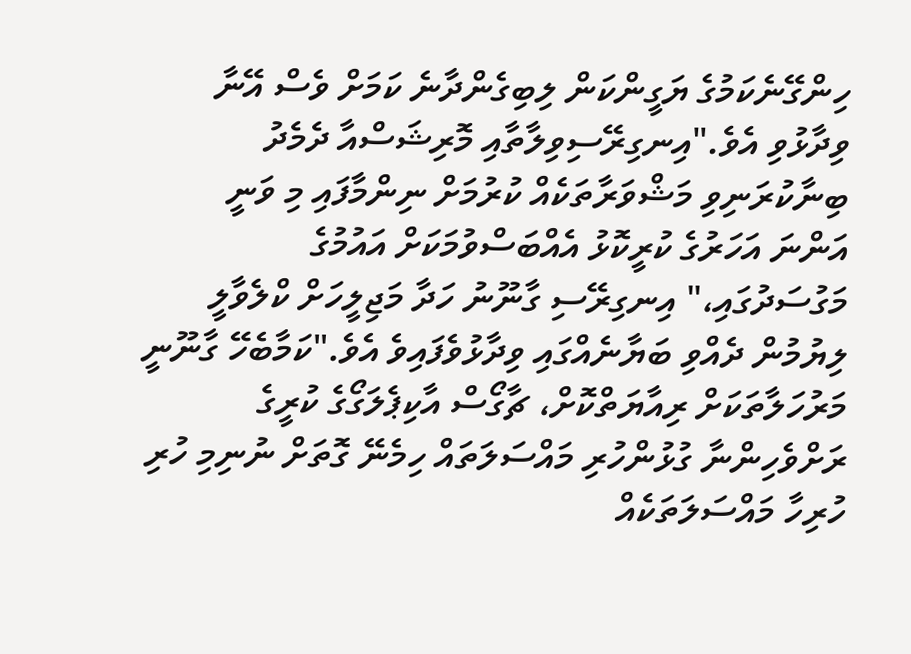ހިންގޭނެކަމުގެ ޔަގީންކަން ލިބިގެންދާނެ ކަމަށް ވެސް އޭނާ ވިދާޅުވި އެވެ."އިނގިރޭސިވިލާތާއި މޮރިޝަސްއާ ދެމެދު ބިނާކުރަނިވި މަޝްވަރާތަކެއް ކުރުމަށް ނިންމާފައި މި ވަނީ އަންނަ އަހަރުގެ ކުރީކޮޅު އެއްބަސްވުމަކަށް އައުމުގެ މަގުސަދުގައި،" އިނގިރޭސި ގާނޫނު ހަދާ މަޖިލީހަށް ކްލެވާލީ ލިޔުމުން ދެއްވި ބަޔާނެއްގައި ވިދާޅުވެފައިވެ އެވެ."ކަމާބެހޭ ގާނޫނީ މަރުހަލާތަކަށް ރިއާޔަތްކޮށް، ޗާގޯސް އާކިޕެލަގޯގެ ކުރީގެ ރަށްވެހިންނާ ގުޅުންހުރި މައްސަލަތައް ހިމެނޭ ގޮތަށް ނުނިމި ހުރި ހުރިހާ މައްސަލަތަކެއް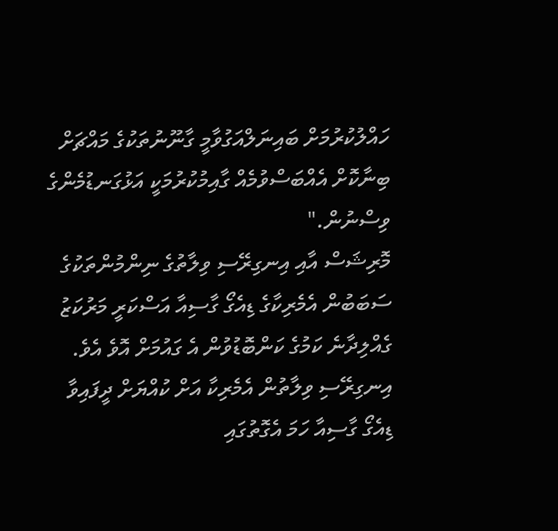ހައްލުކުރުމަށް ބައިނަލްއަގުވާމީ ގާނޫނުތަކުގެ މައްޗަށް ބިނާކޮށް އެއްބަސްވުމެއް ގާއިމުކުރުމަކީ އަޅުގަނޑުމެންގެ ވިސްނުން."
މޮރިޝަސް އާއި އިނގިރޭސި ވިލާތުގެ ނިންމުންތަކުގެ ސަބަބުން އެމެރިކާގެ ޑިއެގޯ ގާސިއާ އަސްކަރީ މަރުކަޒު ގެއްލިދާނެ ކަމުގެ ކަންބޮޑުވުން އެ ގައުމަށް އޮވެ އެވެ. އިނގިރޭސި ވިލާތުން އެމެރިކާ އަށް ކުއްޔަށް ދީފައިވާ ޑިއެގޯ ގާސިއާ ހަމަ އެގޮތުގައި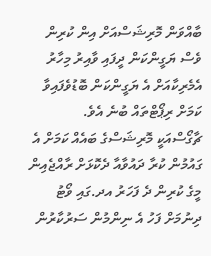ބާއްވަން މޮރިޝަސްއަށް އިން ކުރިން ވެސް ޔަގީންކަން ދީފައި ވާއިރު މިހާރު އެމެރިކާއަށް އެ ޔަގީންކަން ބޮޑުވެފައިވާ ކަމަށް ރިޕޯޓްތައް ބުނެ އެވެ.
ޗާގޯސްއަކީ މޮރިޝަސްގެ ބައެއް ކަމަށް އެ ގައުމުން ކުރާ ދައުވާއާ ދެކޮޅަށް ރާއްޖެއިން މީގެ ކުރިން ދެ ފަހަރު އދ.ގައި ވޯޓު ދިނުމަށް ފަހު އެ ނިންމުން ސަރުކާރުން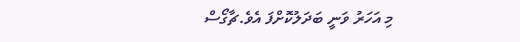މި އަހަރު ވަނީ ބަދަލުކޮށްފަ އެވެ.ޗާގޯސް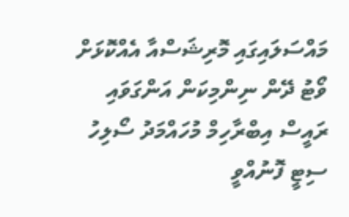މައްސަލައިގައި މޮރިޝަސްއާ އެއްކޮޅަށް ވޯޓު ދޭން ނިންމިކަން އަންގަވައި ރައީސް އިބްރާހިމް މުހައްމަދު ސޯލިހު ސިޓީ ފޮނުއްވީ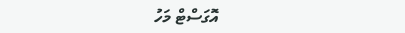އޮގަސްޓް މަހު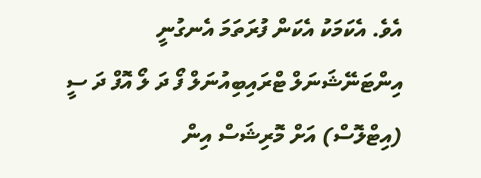އެވެ. އެކަމަކު އެކަން ފުރަތަމަ އެނގުނީ އިންޓަނޭޝަނަލް ޓްރައިބިއުނަލް ފޯ ދަ ލޯ އޮފް ދަ ސީ (އިޓްލޮސް) އަށް މޮރިޝަސް އިން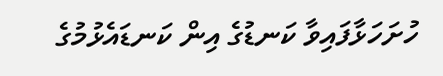ހުށަހަޅާފައިވާ ކަނޑުގެ އިން ކަނޑައެޅުމުގެ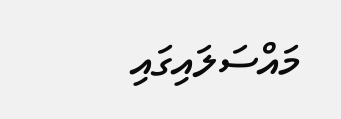މައްސަލައިގައި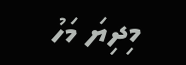މިދިޔަ މަހު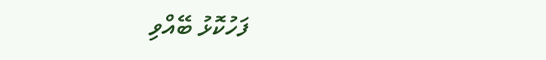ފަހުކޮޅު ބޭއްވި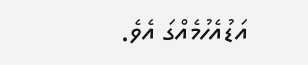އަޑުއެހުމެއްގަ އެވެ.